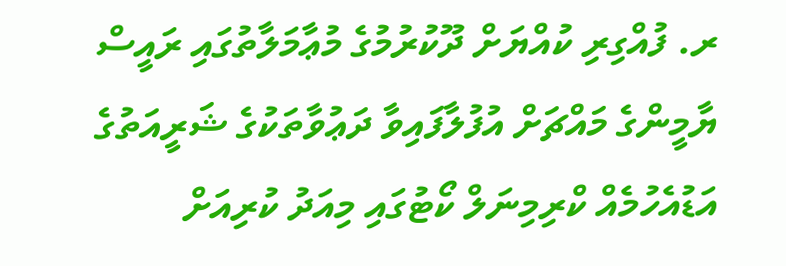ރ. ފުއްގިރި ކުއްޔަށް ދޫކުރުމުގެ މުޢާމަލާތުގައި ރައީސް ޔާމީންގެ މައްޗަށް އުފުލާފައިވާ ދަޢުވާތަކުގެ ޝަރީއަތުގެ އަޑުއެހުމެއް ކްރިމިނަލް ކޯޓުގައި މިއަދު ކުރިއަށް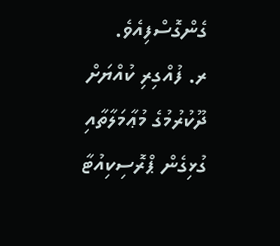ގެންގޮސްފިއެވެ.
ރ. ފުއްގިރި ކުއްޔަށް ދޫކުރުމުގެ މުޢާމަލާތާއި ގުޅިގެން ޕްރޮސިކިއުޓާ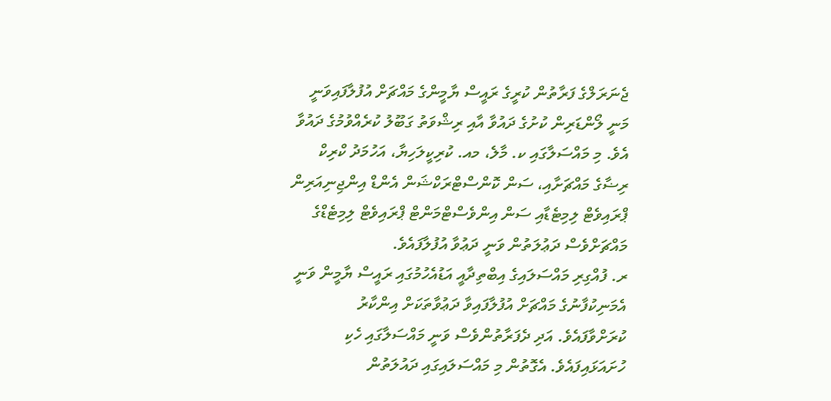ޖެނަރަލްގެ ފަރާތުން ކުރީގެ ރައީސް ޔާމީންގެ މައްޗަށް އުފުލާފައިވަނީ މަނީ ލޯންޑަރިން ކުށުގެ ދައުވާ އާއި ރިޝްވަތު ގަބޫލު ކުރެއްވުމުގެ ދައުވާ އެވެ. މި މައްސަލާގައި ކ. މާލެ، މއ. ކުރިކީލަހިޔާ، އަހުމަދު ކްރިކް ރިޟާގެ މައްޗަށާއި، ސަން ކޮންސްޓްރަކްޝަން އެންޑް އިންޖިނިއަރިން ޕްރައިވެޓް ލިމިޓެޑާއި ސަން އިންވެސްޓްމަންޓް ޕްރައިވެޓް ލިމިޓެޑްގެ މައްޗަށްވެސް ދަޢުލަތުން ވަނީ ދަޢުވާ އުފުލާފައެވެ.
ރ. ފުއްގިރި މައްސަލައިގެ އިބްތިދާއީ އަޑުއެހުމުގައި ރައީސް ޔާމީން ވަނީ އެމަނިކުފާނުގެ މައްޗަށް އުފުލާފައިވާ ދަޢުވާތަކަށް އިންކާރު ކުރަށްވާފައެވެ. އަދި ދެފަރާތުންވެސް ވަނީ މައްސަލާގައި ހެކި ހުށައަޅައިފައެވެ. އެގޮތުން މި މައްސަލައިގައި ދައުލަތުން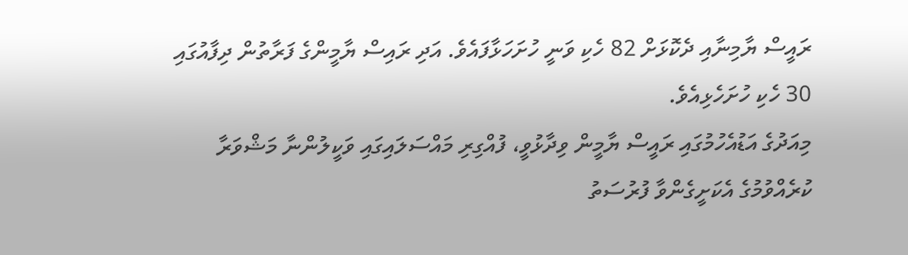ރައީސް ޔާމިނާއި ދެކޮޅަށް 82 ހެކި ވަނީ ހުށަހަޅާފައެވެ. އަދި ރައިސް ޔާމީންގެ ފަރާތުން ދިފާއުގައި 30 ހެކި ހުށަހެޅިއެވެ.
މިއަދުގެ އަޑުއެހުމުގައި ރައީސް ޔާމީން ވިދާޅުވީ، ފުއްގިރި މައްސަލައިގައި ވަކީލުންނާ މަޝްވަރާ ކުރެއްވުމުގެ އެކަށީގެންވާ ފުރުސަތު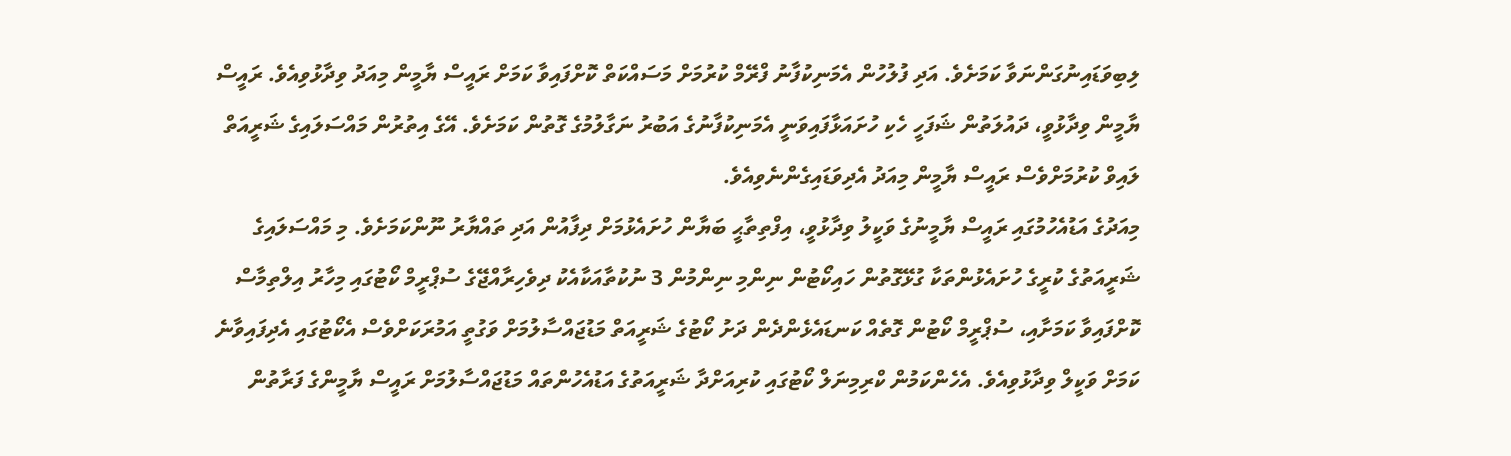ލިބިވަޑައިނުގަންނަވާ ކަމަށެވެ. އަދި ފުލުހުން އެމަނިކުފާނު ފްރޭމް ކުރުމަށް މަސައްކަތް ކޮށްފައިވާ ކަމަށް ރައީސް ޔާމީން މިއަދު ވިދާޅުވިއެވެ. ރައީސް ޔާމީން ވިދާޅުވީ، ދައުލަތުން ޝަފަހީ ހެކި ހުށައަޅާފައިވަނީ އެމަނިކުފާނުގެ އަބުރު ނަގާލުމުގެ ގޮތުން ކަމަށެވެ. އޭގެ އިތުރުން މައްސަލައިގެ ޝަރީއަތް ލައިވް ކުރުމަށްވެސް ރައީސް ޔާމީން މިއަދު އެދިވަޑައިގެންނެވިއެވެ.
މިއަދުގެ އަޑުއެހުމުގައި ރައީސް ޔާމީނުގެ ވަކީލު ވިދާޅުވީ، އިފްތިތާޙީ ބަޔާން ހުށައެޅުމަށް ދިފާއުން އަދި ތައްޔާރު ނޫންކަމަށެވެ. މި މައްސަލައިގެ ޝަރީއަތުގެ ކުރީގެ ހުށައެޅުންތަކާ ގުޅޭގޮތުން ހައިކޯޓުން ނިންމި ނިންމުން 3 ނުކުތާއަކާއެކު ދިވެހިރާއްޖޭގެ ސުޕްރީމް ކޯޓުގައި މިހާރު އިލްތިމާސް ކޮށްފައިވާ ކަމަށާއި، ސުޕްރީމް ކޯޓުން ގޮތެއް ކަނޑައެޅެންދެން ދަށު ކޯޓުގެ ޝަރީއަތް މަޑުޖައްސާލުމަށް ވަގުތީ އަމުރަކަށްވެސް އެކޯޓުގައި އެދިފައިވާނެ ކަމަށް ވަކީލް ވިދާޅުވިއެވެ. އެހެންކަމުން ކްރިމިނަލް ކޯޓުގައި ކުރިއަށްދާ ޝަރީއަތުގެ އަޑުއެހުންތައް މަޑުޖައްސާލުމަށް ރައީސް ޔާމީންގެ ފަރާތުން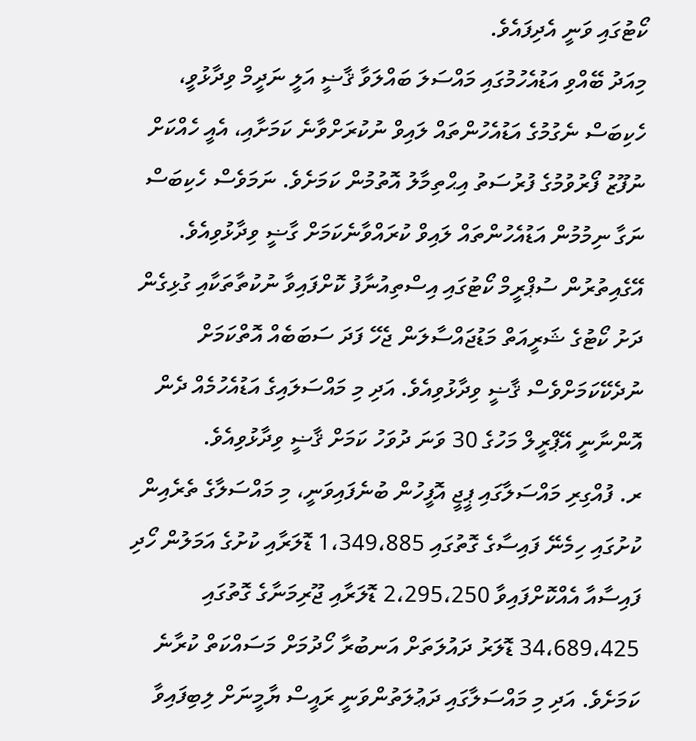ކޯޓުގައި ވަނީ އެދިފައެވެ.
މިއަދު ބޭއްވި އަޑުއެހުމުގައި މައްސަލަ ބައްލަވާ ޤާޟީ އަލީ ނަދީމް ވިދާޅުވީ، ހެކިބަސް ނެގުމުގެ އަޑުއެހުންތައް ލައިވް ނުކުރަށްވާނެ ކަމަށާއި، އެއީ ހެއްކަށް ނުފޫޒު ފޯރުވުމުގެ ފުރުސަތު އިޙްތިމާލު އޮތުމުން ކަމަށެވެ. ނަމަވެސް ހެކިބަސް ނަގާ ނިމުމުން އަޑުއެހުންތައް ލައިވް ކުރައްވާނެކަމަށް ގާޟީ ވިދާޅުވިއެވެ.
އޭގެއިތުރުން ސުޕްރީމް ކޯޓުގައި އިސްތިއުނާފު ކޮށްފައިވާ ނުކުތާތަކާއި ގުޅިގެން ދަށު ކޯޓުގެ ޝަރީއަތް މަޑުޖައްސާލަން ޖެހޭ ފަދަ ސަބަބެއް އޮތްކަމަށް ނުދެކޭކަމަށްވެސް ޤާޟީ ވިދާޅުވިއެވެ. އަދި މި މައްސަލައިގެ އަޑުއެހުމެއް ދެން އޮންނާނީ އޭޕްރީލް މަހުގެ 30 ވަނަ ދުވަހު ކަމަށް ޤާޟީ ވިދާޅުވިއެވެ.
ރ. ފުއްގިރި މައްސަލާގައި ޕީޖީ އޮފީހުން ބުނެފައިވަނީ، މި މައްސަލާގެ ތެރެއިން ކުށުގައި ހިމެނޭ ފައިސާގެ ގޮތުގައި 1،349،885 ޑޮލަރާއި ކުށުގެ އަމަލުން ހޯދި ފައިސާއާ އެއްކޮށްފައިވާ 2،295،250 ޑޮލަރާއި ޖޫރިމަނާގެ ގޮތުގައި 34،689،425 ޑޮލަރު ދައުލަތަށް އަނބުރާ ހޯދުމަށް މަސައްކަތް ކުރާނެ ކަމަށެވެ. އަދި މި މައްސަލާގައި ދަޢުލަތުންވަނީ ރައީސް ޔާމީނަށް ލިބިފައިވާ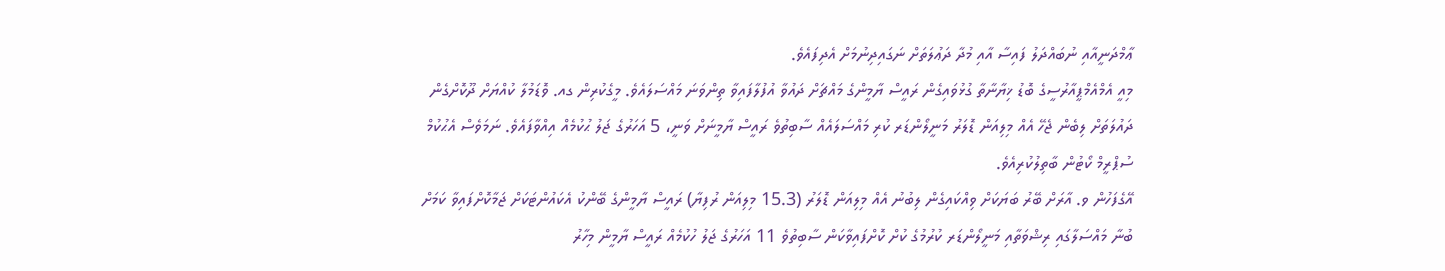ޢާމްދަނީއާއި ނުބައްދަލު ފައިސާ އާއި މުދާ ދަޢުލަތަށް ނަގައިދިނުމަށް އެދިފައެވެ.
މިއީ އެމްއެމްޕީއާރުސީގެ ބޮޑު ޚިޔާނާތާ ގުޅުވައިގެން ރައީސް ޔާމީންގެ މައްޗަށް ދައުވާ އުފުލާފައިވާ ތިންވަނަ މައްސަލައެވެ. މީގެކުރިން ގއ. ވޮޑަމުލާ ކުއްޔަށް ދޫކޮށްގެން ދައުލަތަށް ލިބެން ޖެހޭ އެއް މިލިއަން ޑޮލަރު މަނީލޯންޑަރ ކުރި މައްސަލައެއް ސާބިތުވެ ރައީސް ޔާމީނަށް ވަނީ، 5 އަހަރުގެ ޖަލު ޙުކުމެއް އިއްވާފައެވެ. ނަމަވެސް އެޙުކުމް ސުޕްރީމް ކޯޓުން ބާތިލުކުރިއެވެ.
އޭގެފަހުން ވ. އާރަށް ބޭރު ބަޔަކަށް ވިއްކައިގެން ލިބުނު އެއް މިލިއަން ޑޮލަރު (15.3 މިލިއަން ރުފިޔާ) ރައީސް ޔާމީންގެ ބޭންކު އެކައުންޓަކަށް ޖަމާކޮށްފައިވާ ކަމަށް ބުނާ މައްސަލާގައި ރިޝްވަތާއި މަނީލޯންޑަރ ކުރުމުގެ ކުށް ކޮށްފައިވާކަން ސާބިތުވެ 11 އަހަރުގެ ޖަލު ހުކުމެއް ރައީސް ޔާމީން މިހާރު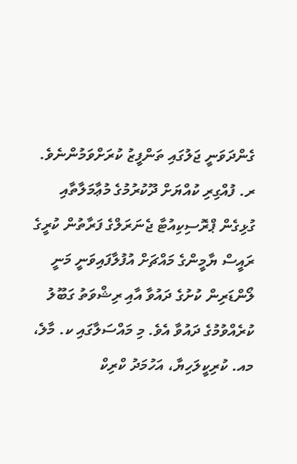ގެންދަވަނީ ޖަލުގައި ތަންފީޒު ކުރަށްވަމުންނެވެ.
ރ. ފުއްގިރި ކުއްޔަށް ދޫކުރުމުގެ މުޢާމަލާތާއި ގުޅިގެން ޕްރޮސިކިއުޓާ ޖެނަރަލްގެ ފަރާތުން ކުރީގެ ރައީސް ޔާމީންގެ މައްޗަށް އުފުލާފައިވަނީ މަނީ ލޯންޑަރިން ކުށުގެ ދައުވާ އާއި ރިޝްވަތު ގަބޫލު ކުރެއްވުމުގެ ދައުވާ އެވެ. މި މައްސަލާގައި ކ. މާލެ، މއ. ކުރިކީލަހިޔާ، އަހުމަދު ކްރިކް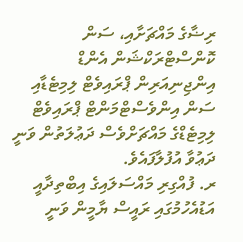ރިޟާގެ މައްޗަށާއި، ސަން ކޮންސްޓްރަކްޝަން އެންޑް އިންޖިނިއަރިން ޕްރައިވެޓް ލިމިޓެޑާއި ސަން އިންވެސްޓްމަންޓް ޕްރައިވެޓް ލިމިޓެޑްގެ މައްޗަށްވެސް ދަޢުލަތުން ވަނީ ދަޢުވާ އުފުލާފައެވެ.
ރ. ފުއްގިރި މައްސަލައިގެ އިބްތިދާއީ އަޑުއެހުމުގައި ރައީސް ޔާމީން ވަނީ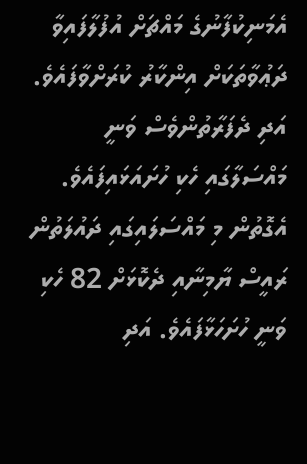އެމަނިކުފާނުގެ މައްޗަށް އުފުލާފައިވާ ދަޢުވާތަކަށް އިންކާރު ކުރަށްވާފައެވެ. އަދި ދެފަރާތުންވެސް ވަނީ މައްސަލާގައި ހެކި ހުށައަޅައިފައެވެ. އެގޮތުން މި މައްސަލައިގައި ދައުލަތުން ރައީސް ޔާމިނާއި ދެކޮޅަށް 82 ހެކި ވަނީ ހުށަހަޅާފައެވެ. އަދި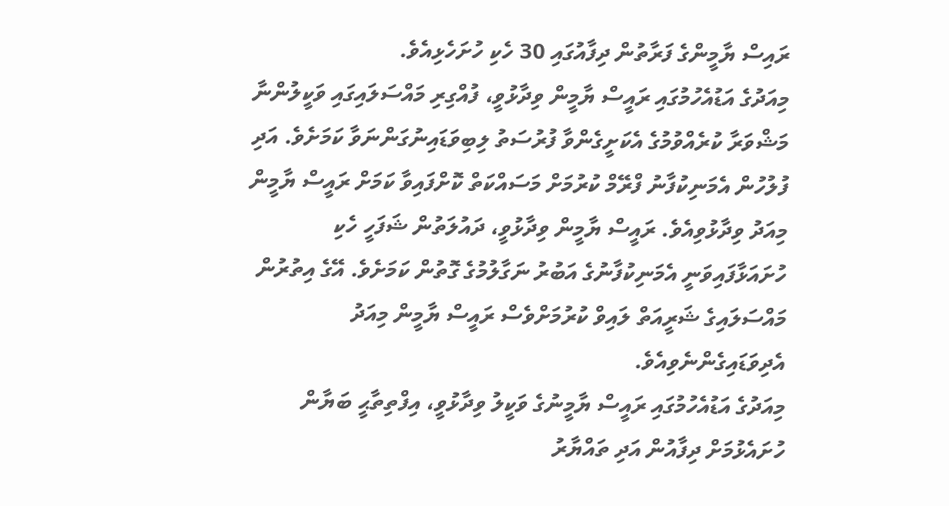ރައިސް ޔާމީންގެ ފަރާތުން ދިފާއުގައި 30 ހެކި ހުށަހެޅިއެވެ.
މިއަދުގެ އަޑުއެހުމުގައި ރައީސް ޔާމީން ވިދާޅުވީ، ފުއްގިރި މައްސަލައިގައި ވަކީލުންނާ މަޝްވަރާ ކުރެއްވުމުގެ އެކަށީގެންވާ ފުރުސަތު ލިބިވަޑައިނުގަންނަވާ ކަމަށެވެ. އަދި ފުލުހުން އެމަނިކުފާނު ފްރޭމް ކުރުމަށް މަސައްކަތް ކޮށްފައިވާ ކަމަށް ރައީސް ޔާމީން މިއަދު ވިދާޅުވިއެވެ. ރައީސް ޔާމީން ވިދާޅުވީ، ދައުލަތުން ޝަފަހީ ހެކި ހުށައަޅާފައިވަނީ އެމަނިކުފާނުގެ އަބުރު ނަގާލުމުގެ ގޮތުން ކަމަށެވެ. އޭގެ އިތުރުން މައްސަލައިގެ ޝަރީއަތް ލައިވް ކުރުމަށްވެސް ރައީސް ޔާމީން މިއަދު އެދިވަޑައިގެންނެވިއެވެ.
މިއަދުގެ އަޑުއެހުމުގައި ރައީސް ޔާމީނުގެ ވަކީލު ވިދާޅުވީ، އިފްތިތާޙީ ބަޔާން ހުށައެޅުމަށް ދިފާއުން އަދި ތައްޔާރު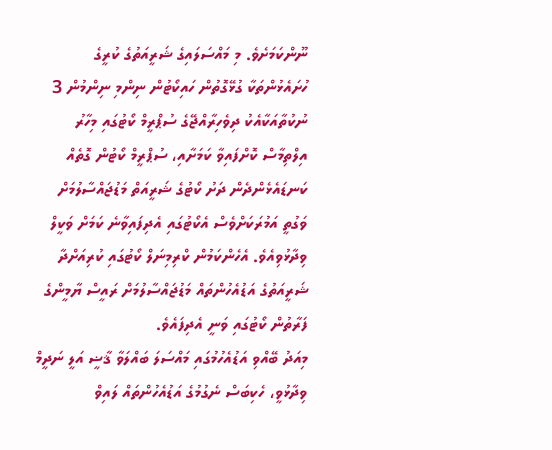ނޫންކަމަށެވެ. މި މައްސަލައިގެ ޝަރީއަތުގެ ކުރީގެ ހުށައެޅުންތަކާ ގުޅޭގޮތުން ހައިކޯޓުން ނިންމި ނިންމުން 3 ނުކުތާއަކާއެކު ދިވެހިރާއްޖޭގެ ސުޕްރީމް ކޯޓުގައި މިހާރު އިލްތިމާސް ކޮށްފައިވާ ކަމަށާއި، ސުޕްރީމް ކޯޓުން ގޮތެއް ކަނޑައެޅެންދެން ދަށު ކޯޓުގެ ޝަރީއަތް މަޑުޖައްސާލުމަށް ވަގުތީ އަމުރަކަށްވެސް އެކޯޓުގައި އެދިފައިވާނެ ކަމަށް ވަކީލް ވިދާޅުވިއެވެ. އެހެންކަމުން ކްރިމިނަލް ކޯޓުގައި ކުރިއަށްދާ ޝަރީއަތުގެ އަޑުއެހުންތައް މަޑުޖައްސާލުމަށް ރައީސް ޔާމީންގެ ފަރާތުން ކޯޓުގައި ވަނީ އެދިފައެވެ.
މިއަދު ބޭއްވި އަޑުއެހުމުގައި މައްސަލަ ބައްލަވާ ޤާޟީ އަލީ ނަދީމް ވިދާޅުވީ، ހެކިބަސް ނެގުމުގެ އަޑުއެހުންތައް ލައިވް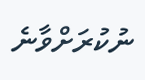ނުކުރަށްވާނެ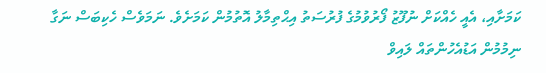ކަމަށާއި، އެއީ ހެއްކަށް ނުފޫޒު ފޯރުވުމުގެ ފުރުސަތު އިޙްތިމާލު އޮތުމުން ކަމަށެވެ. ނަމަވެސް ހެކިބަސް ނަގާ ނިމުމުން އަޑުއެހުންތައް ލައިވް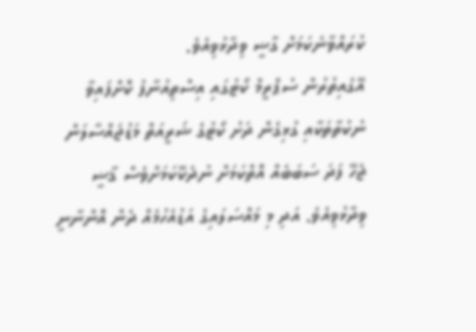ކުރައްވާނެކަމަށް ގާޟީ ވިދާޅުވިއެވެ.
އޭގެއިތުރުން ސުޕްރީމް ކޯޓުގައި އިސްތިއުނާފު ކޮށްފައިވާ ނުކުތާތަކާއި ގުޅިގެން ދަށު ކޯޓުގެ ޝަރީއަތް މަޑުޖައްސާލަން ޖެހޭ ފަދަ ސަބަބެއް އޮތްކަމަށް ނުދެކޭކަމަށްވެސް ޤާޟީ ވިދާޅުވިއެވެ. އަދި މި މައްސަލައިގެ އަޑުއެހުމެއް ދެން އޮންނާނީ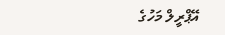އޭޕްރީލް މަހުގެ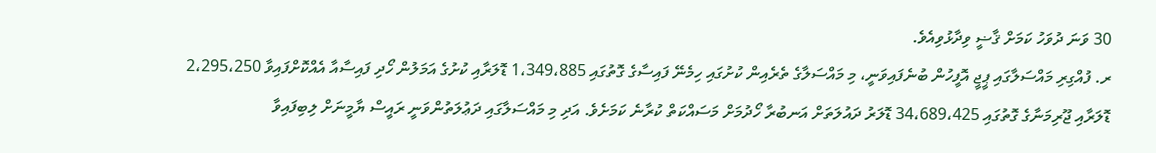30 ވަނަ ދުވަހު ކަމަށް ޤާޟީ ވިދާޅުވިއެވެ.
ރ. ފުއްގިރި މައްސަލާގައި ޕީޖީ އޮފީހުން ބުނެފައިވަނީ، މި މައްސަލާގެ ތެރެއިން ކުށުގައި ހިމެނޭ ފައިސާގެ ގޮތުގައި 1،349،885 ޑޮލަރާއި ކުށުގެ އަމަލުން ހޯދި ފައިސާއާ އެއްކޮށްފައިވާ 2،295،250 ޑޮލަރާއި ޖޫރިމަނާގެ ގޮތުގައި 34،689،425 ޑޮލަރު ދައުލަތަށް އަނބުރާ ހޯދުމަށް މަސައްކަތް ކުރާނެ ކަމަށެވެ. އަދި މި މައްސަލާގައި ދަޢުލަތުންވަނީ ރައީސް ޔާމީނަށް ލިބިފައިވާ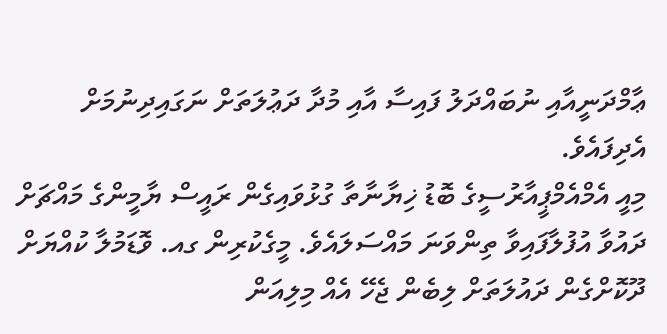ޢާމްދަނީއާއި ނުބައްދަލު ފައިސާ އާއި މުދާ ދަޢުލަތަށް ނަގައިދިނުމަށް އެދިފައެވެ.
މިއީ އެމްއެމްޕީއާރުސީގެ ބޮޑު ޚިޔާނާތާ ގުޅުވައިގެން ރައީސް ޔާމީންގެ މައްޗަށް ދައުވާ އުފުލާފައިވާ ތިންވަނަ މައްސަލައެވެ. މީގެކުރިން ގއ. ވޮޑަމުލާ ކުއްޔަށް ދޫކޮށްގެން ދައުލަތަށް ލިބެން ޖެހޭ އެއް މިލިއަން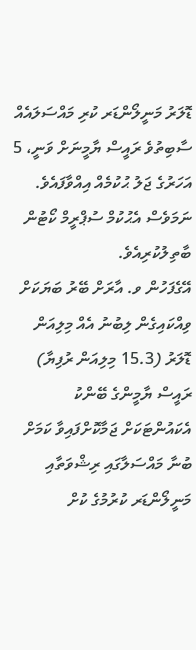ޑޮލަރު މަނީލޯންޑަރ ކުރި މައްސަލައެއް ސާބިތުވެ ރައީސް ޔާމީނަށް ވަނީ، 5 އަހަރުގެ ޖަލު ޙުކުމެއް އިއްވާފައެވެ. ނަމަވެސް އެޙުކުމް ސުޕްރީމް ކޯޓުން ބާތިލުކުރިއެވެ.
އޭގެފަހުން ވ. އާރަށް ބޭރު ބަޔަކަށް ވިއްކައިގެން ލިބުނު އެއް މިލިއަން ޑޮލަރު (15.3 މިލިއަން ރުފިޔާ) ރައީސް ޔާމީންގެ ބޭންކު އެކައުންޓަކަށް ޖަމާކޮށްފައިވާ ކަމަށް ބުނާ މައްސަލާގައި ރިޝްވަތާއި މަނީލޯންޑަރ ކުރުމުގެ ކުށް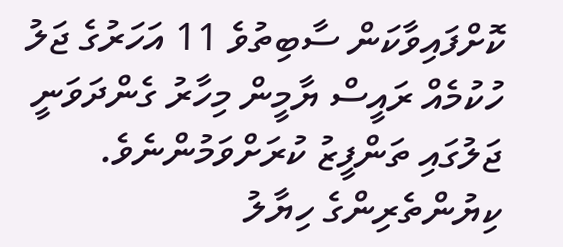ކޮށްފައިވާކަން ސާބިތުވެ 11 އަހަރުގެ ޖަލު ހުކުމެއް ރައީސް ޔާމީން މިހާރު ގެންދަވަނީ ޖަލުގައި ތަންފީޒު ކުރަށްވަމުންނެވެ.
ކިޔުންތެރިންގެ ހިޔާލު